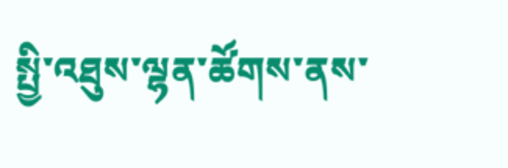སྤྱི་འཐུས་ལྷན་ཚོགས་ནས་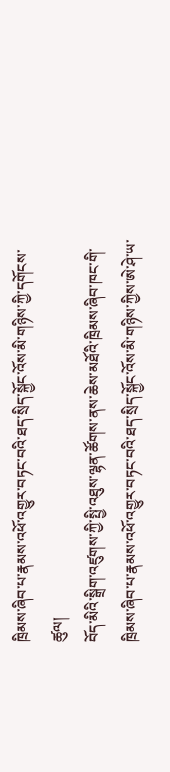ཁྲིམས་ཞིབ་པ་རྣམས་འཕོ་འགྱུར་བཏང་བའི་ཐད་སྲིད་སྐྱོང་འོས་མི་གཉིས་ཀྱི་དགོངས་ཚུལ།
བོད་མིའི་སྒྲིག་འཛུགས་ཀྱི་སྤྱི་འཐུས་ལྷན་ཚོགས་ནས་ཆེས་མཐོའི་ཁྲིམས་ཞིབ་ཁང་གི་ཁྲིམས་ཞིབ་པ་རྣམས་འཕོ་འགྱུར་བཏང་བའི་ཐད་སྲིད་སྐྱོང་འོས་མི་གཉིས་ཀྱིས་ཨེ་ཤེ་ཡ་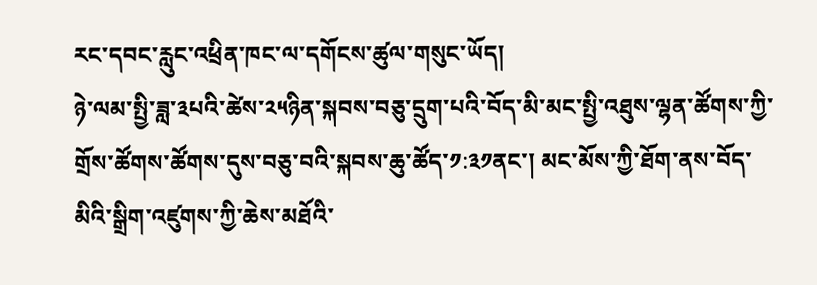རང་དབང་རླུང་འཕྲིན་ཁང་ལ་དགོངས་ཚུལ་གསུང་ཡོད།
ཉེ་ལམ་སྤྱི་ཟླ་༣པའི་ཚེས་༢༥ཉིན་སྐབས་བཅུ་དྲུག་པའི་བོད་མི་མང་སྤྱི་འཐུས་ལྷན་ཚོགས་ཀྱི་གྲོས་ཚོགས་ཚོགས་དུས་བཅུ་བའི་སྐབས་ཆུ་ཚོད་༡:༣༡ནང་། མང་མོས་ཀྱི་ཐོག་ནས་བོད་མིའི་སྒྲིག་འཛུགས་ཀྱི་ཆེས་མཐོའི་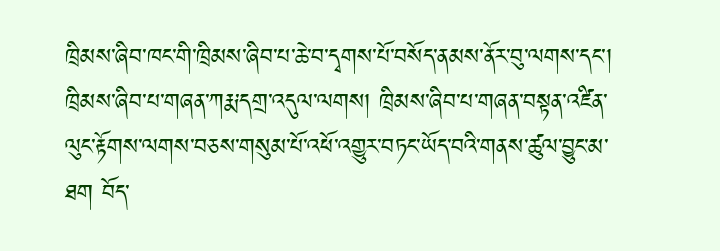ཁྲིམས་ཞིབ་ཁང་གི་ཁྲིམས་ཞིབ་པ་ཆེ་བ་དྭགས་པོ་བསོད་ནམས་ནོར་བུ་ལགས་དང་། ཁྲིམས་ཞིབ་པ་གཞན་ཀརྨ་དགྲ་འདུལ་ལགས། ཁྲིམས་ཞིབ་པ་གཞན་བསྟན་འཛིན་ལུང་རྟོགས་ལགས་བཅས་གསུམ་པོ་འཕོ་འགྱུར་བཏང་ཡོད་བའི་གནས་ཚུལ་བྱུང་མ་ཐག བོད་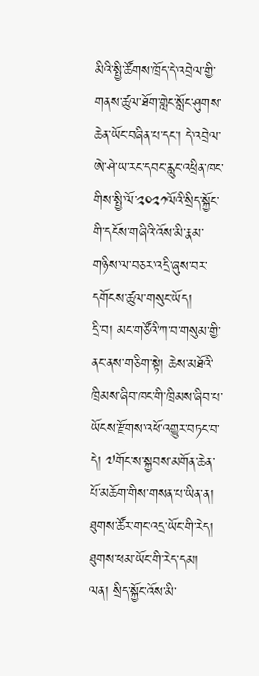མིའི་སྤྱི་ཚོགས་ཁྲོད་དེ་འབྲེལ་གྱི་གནས་ཚུལ་ཐོག་གླེང་སློང་ཤུགས་ཆེན་ཡོང་བཞིན་པ་དང་། དེ་འབྲེལ་ཨེ་ཤེ་ཡ་རང་དབང་རླུང་འཕྲིན་ཁང་གིས་སྤྱི་ལོ་༢༠༢༡ལོའི་སྲིད་སྐྱོང་གི་དངོས་གཞིའི་འོས་མི་རྣམ་གཉིས་ལ་བཅར་འདྲི་ཞུས་བར་དགོངས་ཚུལ་གསུང་ཡོད།
དྲི་བ། མང་གཙོའི་ཀ་བ་གསུམ་གྱི་ནང་ནས་གཅིག་སྟེ། ཆེས་མཐོའི་ཁྲིམས་ཞིབ་ཁང་གི་ཁྲིམས་ཞིབ་པ་ཡོངས་རྫོགས་འཕོ་འགྱུར་བཏང་བ་དེ། ༧གོང་ས་སྐྱབས་མགོན་ཆེན་པོ་མཆོག་གིས་གསན་པ་ཡིན་ན། ཐུགས་ཚོར་གང་འདྲ་ཡོང་གི་རེད། ཐུགས་ཕམ་ཡོང་གི་རེད་དམ།
ལན། སྲིད་སྐྱོང་འོས་མི་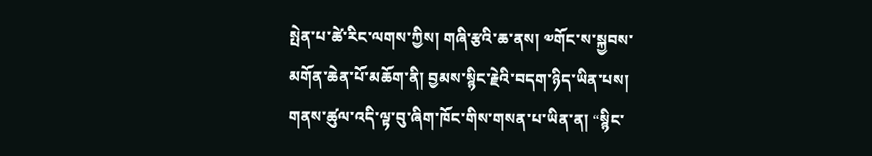སྤེན་པ་ཚེ་རིང་ལགས་ཀྱིས། གཞི་རྩའི་ཆ་ནས། ༧གོང་ས་སྐྱབས་མགོན་ཆེན་པོ་མཆོག་ནི། བྱམས་སྙིང་རྗེའི་བདག་ཉིད་ཡིན་པས། གནས་ཚུལ་འདི་ལྟ་བུ་ཞིག་ཁོང་གིས་གསན་པ་ཡིན་ན། “སྙིང་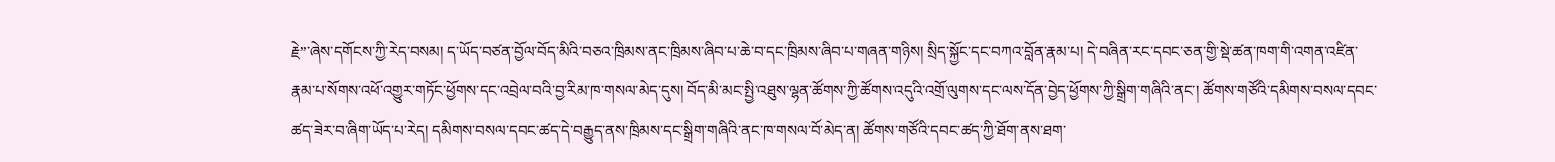རྗེ”་ཞེས་དགོངས་ཀྱི་རེད་བསམ། ད་ཡོད་བཙན་བྱོལ་བོད་མིའི་བཅའ་ཁྲིམས་ནང་ཁྲིམས་ཞིབ་པ་ཆེ་བ་དང་ཁྲིམས་ཞིབ་པ་གཞན་གཉིས། སྲིད་སྐྱོང་དང་བཀའ་བློན་རྣམ་པ། དེ་བཞིན་རང་དབང་ཅན་གྱི་སྡེ་ཚན་ཁག་གི་འགན་འཛིན་རྣམ་པ་སོགས་འཕོ་འགྱུར་གཏོང་ཕྱོགས་དང་འབྲེལ་བའི་བྱ་རིམ་ཁ་གསལ་མེད་དུས། བོད་མི་མང་སྤྱི་འཐུས་ལྷན་ཚོགས་ཀྱི་ཚོགས་འདུའི་འགྲོ་ལུགས་དང་ལས་དོན་བྱེད་ཕྱོགས་ཀྱི་སྒྲིག་གཞིའི་ནང་། ཚོགས་གཙོའི་དམིགས་བསལ་དབང་ཚད་ཟེར་བ་ཞིག་ཡོད་པ་རེད། དམིགས་བསལ་དབང་ཚད་དེ་བརྒྱུད་ནས་ཁྲིམས་དང་སྒྲིག་གཞིའི་ནང་ཁ་གསལ་བོ་མེད་ན། ཚོགས་གཙོའི་དབང་ཚད་ཀྱི་ཐོག་ནས་ཐག་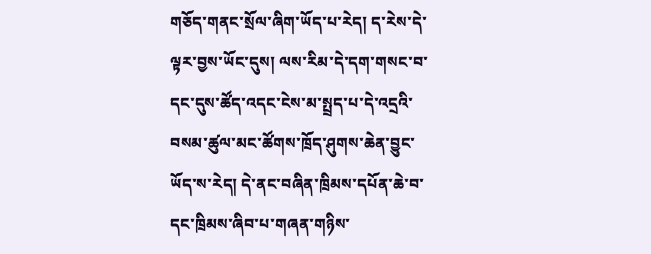གཅོད་གནང་སྲོལ་ཞིག་ཡོད་པ་རེད། ད་རེས་དེ་ལྟར་བྱས་ཡོང་དུས། ལས་རིམ་དེ་དག་གསང་བ་དང་དུས་ཚོད་འདང་ངེས་མ་སྤྲད་པ་དེ་འདྲའི་བསམ་ཚུལ་མང་ཚོགས་ཁྲོད་ཤུགས་ཆེན་བྱུང་ཡོད་ས་རེད། དེ་ནང་བཞིན་ཁྲིམས་དཔོན་ཆེ་བ་དང་ཁྲིམས་ཞིབ་པ་གཞན་གཉིས་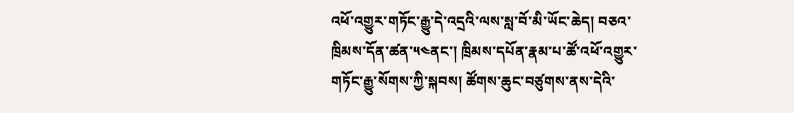འཕོ་འགྱུར་གཏོང་རྒྱུ་དེ་འདྲའི་ལས་སླ་བོ་མི་ཡོང་ཆེད། བཅའ་ཁྲིམས་དོན་ཚན་༥༤ནང་། ཁྲིམས་དཔོན་རྣམ་པ་ཚོ་འཕོ་འགྱུར་གཏོང་རྒྱུ་སོགས་ཀྱི་སྐབས། ཚོགས་ཆུང་བཙུགས་ནས་དེའི་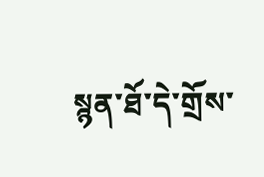སྙན་ཐོ་དེ་གྲོས་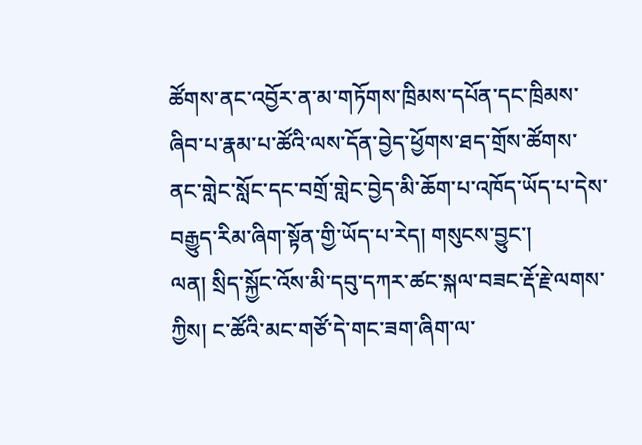ཚོགས་ནང་འབྱོར་ན་མ་གཏོགས་ཁྲིམས་དཔོན་དང་ཁྲིམས་ཞིབ་པ་རྣམ་པ་ཚོའི་ལས་དོན་བྱེད་ཕྱོགས་ཐད་གྲོས་ཚོགས་ནང་གླེང་སློང་དང་བགྲོ་གླེང་བྱེད་མི་ཆོག་པ་འཁོད་ཡོད་པ་དེས་བརྒྱུད་རིམ་ཞིག་སྟོན་གྱི་ཡོད་པ་རེད། གསུངས་བྱུང་།
ལན། སྲིད་སྐྱོང་འོས་མི་དབུ་དཀར་ཚང་སྐལ་བཟང་རྡོ་རྗེ་ལགས་ཀྱིས། ང་ཚོའི་མང་གཙོ་དེ་གང་ཟག་ཞིག་ལ་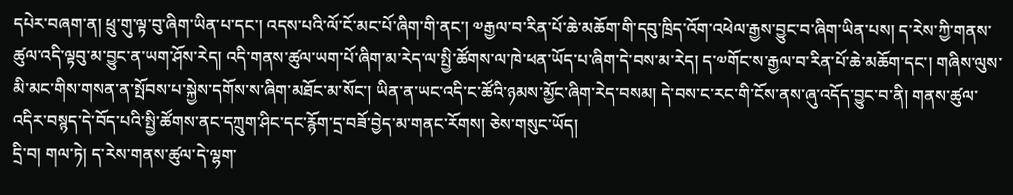དཔེར་བཞག་ན། ཕྲུ་གུ་ལྟ་བུ་ཞིག་ཡིན་པ་དང་། འདས་པའི་ལོ་ངོ་མང་པོ་ཞིག་གི་ནང་། ༧རྒྱལ་བ་རིན་པོ་ཆེ་མཆོག་གི་དབུ་ཁྲིད་འོག་འཕེལ་རྒྱས་བྱུང་བ་ཞིག་ཡིན་པས། ད་རེས་ཀྱི་གནས་ཚུལ་འདི་ལྟབུ་མ་བྱུང་ན་ཡག་ཤོས་རེད། འདི་གནས་ཚུལ་ཡག་པོ་ཞིག་མ་རེད་ལ་སྤྱི་ཚོགས་ལ་ཁེ་ཕན་ཡོད་པ་ཞིག་དེ་བས་མ་རེད། ད་༧གོང་ས་རྒྱལ་བ་རིན་པོ་ཆེ་མཆོག་དང་། གཞིས་ལུས་མི་མང་གིས་གསན་ན་སྤོབས་པ་སྐྱེས་དགོས་ས་ཞིག་མཐོང་མ་སོང་། ཡིན་ན་ཡང་འདི་ང་ཚོའི་ཉམས་མྱོང་ཞིག་རེད་བསམ། དེ་བས་ང་རང་གི་ངོས་ནས་ཞུ་འདོད་བྱུང་བ་ནི། གནས་ཚུལ་འདིར་བསྙད་དེ་བོད་པའི་སྤྱི་ཚོགས་ནང་དཀྲུག་ཤིང་དང་རྙོག་དྲ་བཟོ་བྱེད་མ་གནང་རོགས། ཅེས་གསུང་ཡོད།
དྲི་བ། གལ་ཏེ། ད་རེས་གནས་ཚུལ་དེ་ལྷག་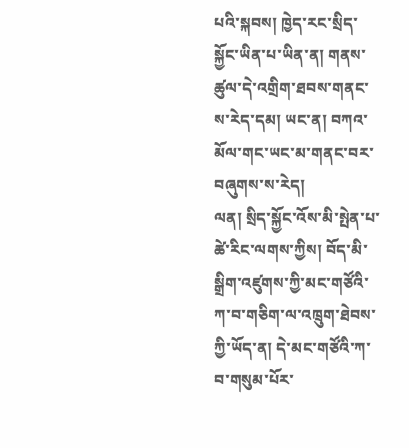པའི་སྐབས། ཁྱེད་རང་སྲིད་སྐྱོང་ཡིན་པ་ཡིན་ན། གནས་ཚུལ་དེ་འགྲིག་ཐབས་གནང་ས་རེད་དམ། ཡང་ན། བཀའ་མོལ་གང་ཡང་མ་གནང་བར་བཞུགས་ས་རེད།
ལན། སྲིད་སྐྱོང་འོས་མི་སྤེན་པ་ཚེ་རིང་ལགས་ཀྱིས། བོད་མི་སྒྲིག་འཛུགས་ཀྱི་མང་གཙོའི་ཀ་བ་གཅིག་ལ་འཁྲུག་ཐེབས་ཀྱི་ཡོད་ན། དེ་མང་གཙོའི་ཀ་བ་གསུམ་པོར་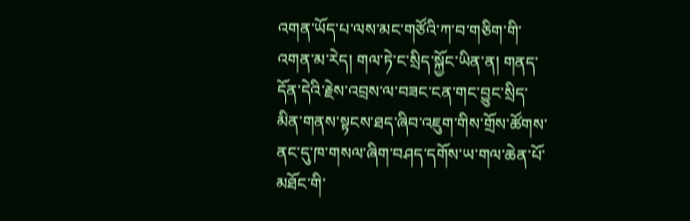འགན་ཡོད་པ་ལས་མང་གཙོའི་ཀ་བ་གཅིག་གི་འགན་མ་རེད། གལ་ཏེ་ང་སྲིད་སྐྱོང་ཡིན་ན། གནད་དོན་དེའི་རྗེས་འབྲས་ལ་བཟང་ངན་གང་བྱུང་སྲིད་མིན་གནས་སྟངས་ཐད་ཞིབ་འཇུག་གིས་གྲོས་ཚོགས་ནང་དུ་ཁ་གསལ་ཞིག་བཤད་དགོས་ཡ་གལ་ཆེན་པོ་མཐོང་གི་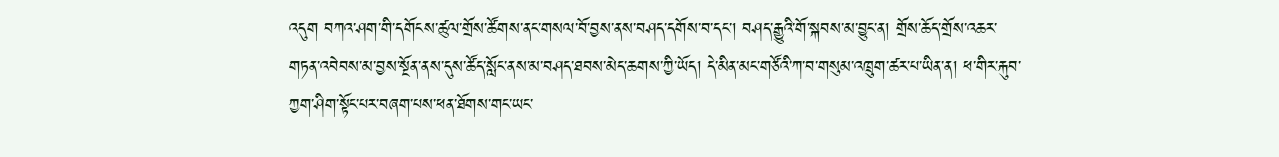འདུག བཀའ་ཤག་གི་དགོངས་ཚུལ་གྲོས་ཚོགས་ནང་གསལ་བོ་བྱས་ནས་བཤད་དགོས་བ་དང་། བཤད་རྒྱུའི་གོ་སྐབས་མ་བྱུང་ན། གྲོས་ཆོད་གྲོས་འཆར་གཏན་འབེབས་མ་བྱས་སྔོན་ནས་དུས་ཚོད་སློང་ནས་མ་བཤད་ཐབས་མེད་ཆགས་ཀྱི་ཡོད། དེ་མིན་མང་གཙོའི་ཀ་བ་གསུམ་འཁྲུག་ཚར་པ་ཡིན་ན། ཕ་གིར་རྐུབ་ཀྱག་ཤིག་སྟོང་པར་བཞག་པས་ཕན་ཐོགས་གང་ཡང་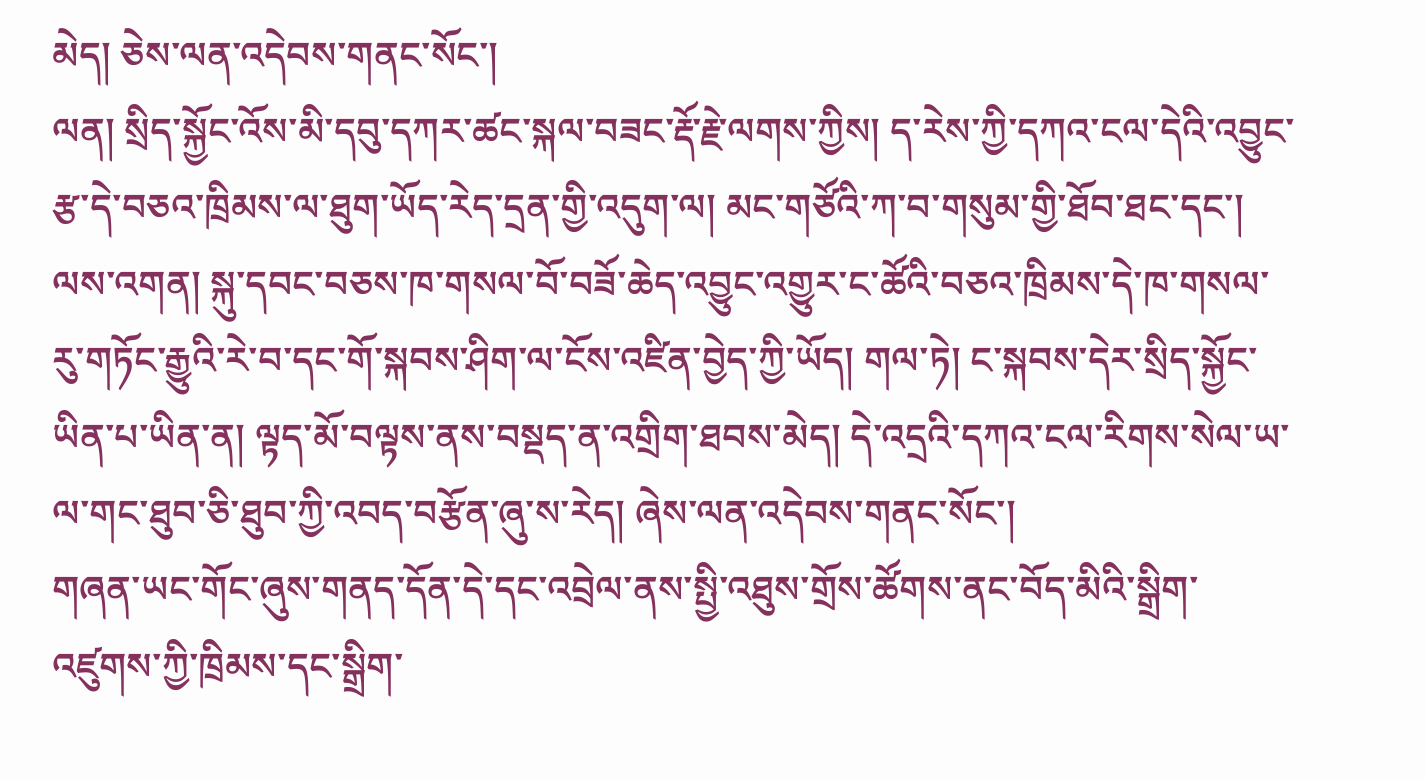མེད། ཅེས་ལན་འདེབས་གནང་སོང་།
ལན། སྲིད་སྐྱོང་འོས་མི་དབུ་དཀར་ཚང་སྐལ་བཟང་རྡོ་རྗེ་ལགས་ཀྱིས། ད་རེས་ཀྱི་དཀའ་ངལ་དེའི་འབྱུང་རྩ་དེ་བཅའ་ཁྲིམས་ལ་ཐུག་ཡོད་རེད་དྲན་གྱི་འདུག་ལ། མང་གཙོའི་ཀ་བ་གསུམ་གྱི་ཐོབ་ཐང་དང་། ལས་འགན། སྐུ་དབང་བཅས་ཁ་གསལ་བོ་བཟོ་ཆེད་འབྱུང་འགྱུར་ང་ཚོའི་བཅའ་ཁྲིམས་དེ་ཁ་གསལ་རུ་གཏོང་རྒྱུའི་རེ་བ་དང་གོ་སྐབས་ཤིག་ལ་ངོས་འཛིན་བྱེད་ཀྱི་ཡོད། གལ་ཏེ། ང་སྐབས་དེར་སྲིད་སྐྱོང་ཡིན་པ་ཡིན་ན། ལྟད་མོ་བལྟས་ནས་བསྡད་ན་འགྲིག་ཐབས་མེད། དེ་འདྲའི་དཀའ་ངལ་རིགས་སེལ་ཡ་ལ་གང་ཐུབ་ཅི་ཐུབ་ཀྱི་འབད་བརྩོན་ཞུ་ས་རེད། ཞེས་ལན་འདེབས་གནང་སོང་།
གཞན་ཡང་གོང་ཞུས་གནད་དོན་དེ་དང་འབྲེལ་ནས་སྤྱི་འཐུས་གྲོས་ཚོགས་ནང་བོད་མིའི་སྒྲིག་འཛུགས་ཀྱི་ཁྲིམས་དང་སྒྲིག་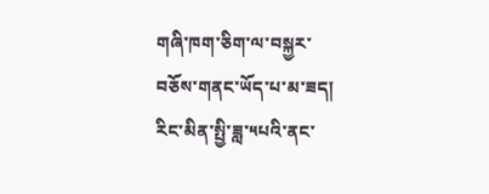གཞི་ཁག་ཅིག་ལ་བསྐྱར་བཅོས་གནང་ཡོད་པ་མ་ཟད། རིང་མིན་སྤྱི་ཟླ་༥པའི་ནང་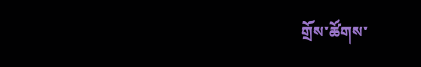གྲོས་ཚོགས་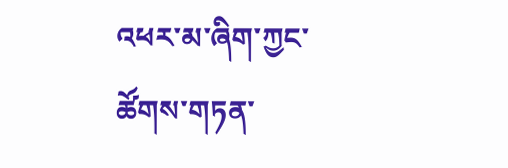འཕར་མ་ཞིག་ཀྱང་ཚོགས་གཏན་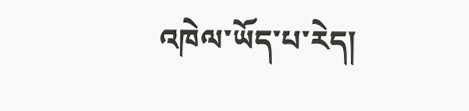འཁེལ་ཡོད་པ་རེད།